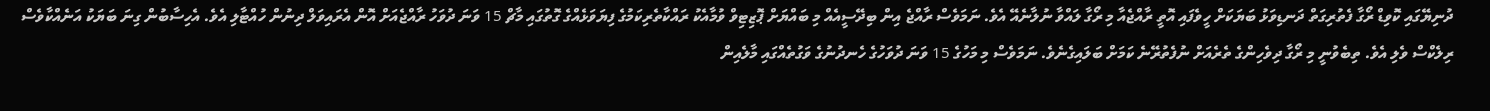ދުނިޔޭގައި ކޮވިޑް ރޯގާ ފެތުރިގަތް ދަނޑިވަޅު ބަޔަކަށް ހީވެފައި އޮތީ ރާއްޖެއާ މި ރޯގާ ލައްވާ ނުލާނެއޭ އެވެ. ނަމަވެސް ރާއްޖެ އިން ބިދޭސީއެއް މި ބައްޔަށް ޕޮޒިޓިވް ވުމާއެކު ރައްކާތެރިކަމުގެ ފިޔަވަޅެއްގެ ގޮތުގައި މާޗް 15 ވަނަ ދުވަހު ރާއްޖެއަށް އޮން އެރައިވަލް ދިނުން ހުއްޓާލި އެވެ. އެހިސާބުން ގިނަ ބަޔަކު އަނެއްކާވެސް ރިލެކްސް ވެލި އެވެ. ތިބެވުނީ މި ރޯގާ ދިވެހިންގެ ތެރެއަށް ނުފެތުރޭނެ ކަމަށް ބަލައިގެނެވެ. ނަމަވެސް މި މަހުގެ 15 ވަނަ ދުވަހުގެ ހެނދުނުގެ ވަގުތެއްގައި މާލެއިން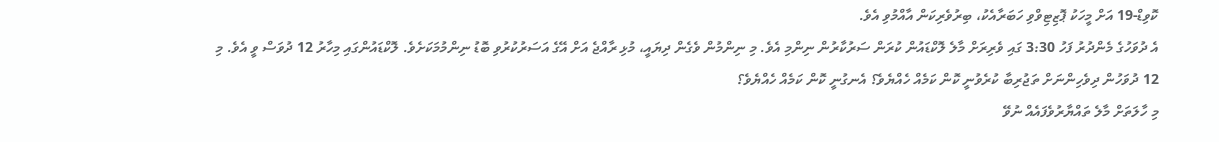ކޮވިޑް-19 އަށް މީހަކު ޕޮޒިޓިވްވި ހަބަރާއެކު، ބިރުވެރިކަން އާއްމުވި އެވެ.
އެ ދުވަހުގެ މެންދުރު ފަހު 3:30 ގައި ވެރިރަށް މާލެ ލޮކްޑައުން ކުރަން ސަރުކާރުން ނިންމި އެވެ. މި ނިންމުން ވެގެން ދިޔައީ، މުޅި ރާއްޖެ އަށް އޭގެ އަސަރުކުރުވި ބޮޑު ނިންމުމަކަށެވެ. ލޮކްޑައުންގައި މިހާރު 12 ދުވަސް ވީ އެވެ. މި 12 ދުވަހުން ދިވެހިންނަށް ތަޖުރިބާ ކުރެވުނީ ކޮން ކަމެއް ހެއްޔެވެ؟ އެނގުނީ ކޮން ކަމެއް ހެއްޔެވެ؟
މި ހާލަތަށް މާލެ ތައްޔާރުވެފައެއް ނުވޭ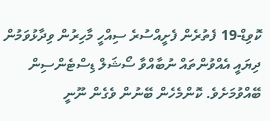ކޮވިޑް-19 ފެތުރެން ފެށީއްސުރެ ސިއްހީ މާހިރުން ވިދާޅުވަމުން ދިޔައީ އެއްވުންތައް ނުބާއްވާ ސޯޝަލް ޑިސްޓެންސިން ބޭއްވުމަށެވެ. ކޮންމެހެން ބޭނުން ވެގެން ނޫނީ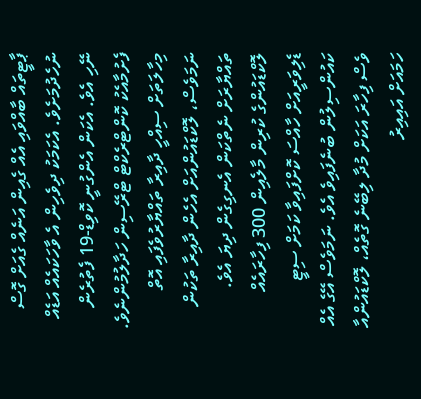ޕާޓީތައް ބާއްވައި އެއް ގެއިން އަނެއް ގެއަށް ގޮސް ނުހެދުމަށެވެ. އެކަމަކު ދިވެހިން އެ ވާހަކައެއް އަޑެއް ނޭހި އެވެ. އެކަން އެންގުނީ ކޮވިޑް-19 ފެތުރެން ފެށުމާއެކު ކޮންޓްރެކްޓް ޓްރޭސިން ހަދާލުމުންނެވެ.
މިހާލަތަށް ސިއްހީ ދާއިރާ ތައްޔާރުވެފައި އޮތް ނަމަވެސް، ލޮކްޑައުންއަށް އެހެން ދާއިރާ ތަކުން ތައްޔާރަށް ނެތްކަން އެނގިގެން ދިޔަ އެވެ. ލޮކްޑައުންގެ ކުރިން މާލެއިން 300 ފިހާރައެއް ޑެލިވަރީއަށް ހާއްސަ ކޮށްފައިވާ ކަމަށް ސިޓީ ކައުންސިލުން ބުނެފައިވެ އެވެ. ނަމަވެސް އޭގެ އެއް ވެސް ފިހާރަ އަކަށް މުދާ ލިބޭނެ ގޮތެއް، ލޮކްޑައުންއާ ހަމައަށް އައިއިރު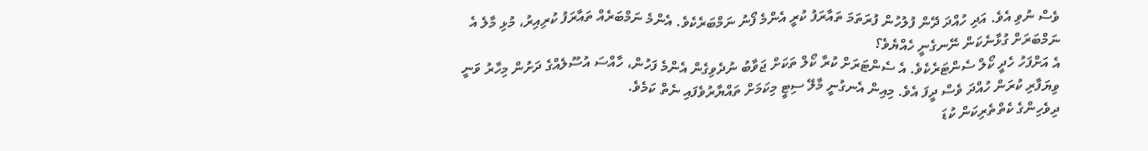ވެސް ނުވި އެވެ. އަދި ހުއްދަ ދޭން ފުލުހުން ފުރަތަމަ ތައާރަފު ކުރީ އެންމެ ފޯނު ނަމްބަރެކެވެ. އެންމެ ނަމްބަރެއް ތައާރަފު ކުރިއިރު، މުޅި މާލެ އެ ނަމްބަރަށް ގުޅާނެކަން ނޭނގެނީ ހެއްޔެވެ؟
އެ އަށްފަހު ހެދީ ކޯލް ސެންޓަރެކެވެ. އެ ސެންޓަރަށް ކުރާ ކޯލް ތަކަށް ޖަވާބު ނުދެވިގެން އެންމެ ފަހުން، ހާއްސަ އުސޫލެއްގެ ދަށުން މިހާރު ވަނީ ވިޔަފާރި ކުރަން ހުއްދަ ވެސް ދީފަ އެވެ. މިއިން އެނގުނީ މާލޭ ސިޓީ މިކަމަށް ތައްޔާރުވެފައި ނެތް ކަމެވެ.
ދިވެހިންގެ ކެތްތެރިކަން ކުޑަ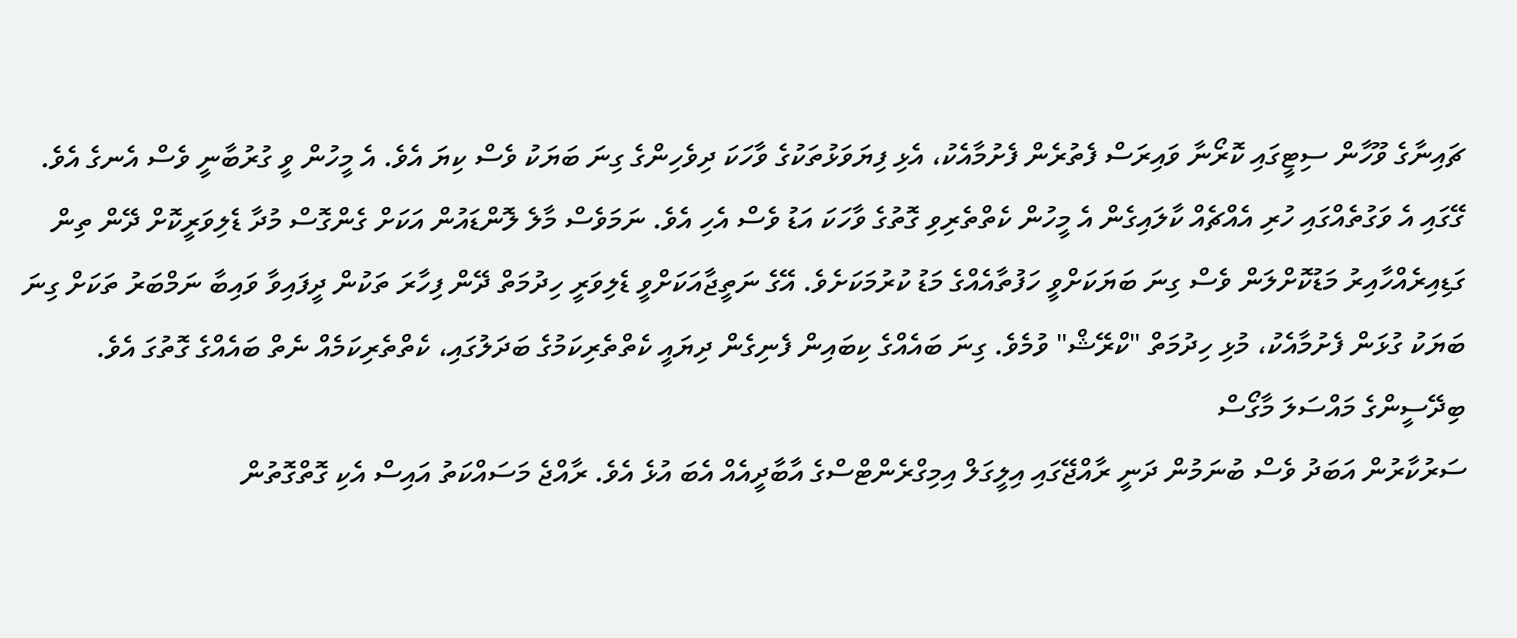ޗައިނާގެ ވޫހާން ސިޓީގައި ކޮރޯނާ ވައިރަސް ފެތުރެން ފެށުމާއެކު، އެޅި ފިޔަވަޅުތަކުގެ ވާހަކަ ދިވެހިންގެ ގިނަ ބަޔަކު ވެސް ކިޔަ އެވެ. އެ މީހުން ވީ ގުރުބާނީ ވެސް އެނގެ އެވެ. ގޭގައި އެ ވަގުތެއްގައި ހުރި އެއްޗެއް ކާލައިގެން އެ މީހުން ކެތްތެރިވި ގޮތުގެ ވާހަކަ އަޑު ވެސް އެހި އެވެ. ނަމަވެސް މާލެ ލޮންޑައުން އަކަށް ގެންގޮސް މުދާ ޑެލިވަރީކޮށް ދޭން ތިން ގަޑިއިރެއްހާއިރު މަޑުކޮށްލަން ވެސް ގިނަ ބަޔަކަށްވީ ހަފުތާއެއްގެ މަޑު ކުރުމަކަށެވެ. އޭގެ ނަތީޖާއަކަށްވީ ޑެލިވަރީ ހިދުމަތް ދޭން ފިހާރަ ތަކުން ދީފައިވާ ވައިބާ ނަމްބަރު ތަކަށް ގިނަ ބަޔަކު ގުޅަން ފެށުމާއެކު، މުޅި ހިދުމަތް "ކްރޭޝް" ވުމެވެ. ގިނަ ބައެއްގެ ކިބައިން ފެނިގެން ދިޔައީ ކެތްތެރިކަމުގެ ބަދަލުގައި، ކެތްތެރިކަމެއް ނެތް ބައެއްގެ ގޮތުގަ އެވެ.
ބިދޭސީންގެ މައްސަލަ މާގޯސް
ސަރުކާރުން އަބަދު ވެސް ބުނަމުން ދަނީ ރާއްޖޭގައި އިލީގަލް އިމިގްރެންޓްސްގެ އާބާދީއެއް އެބަ އުޅެ އެވެ. ރާއްޖެ މަސައްކަތު އައިސް އެކި ގޮތްގޮތުން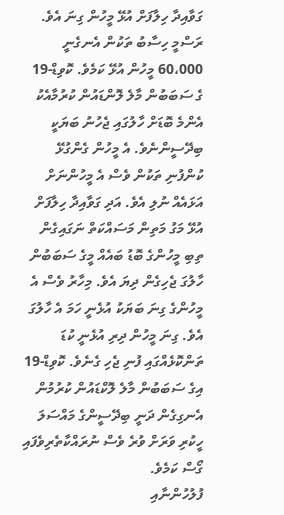ގަވާއިދާ ހިލާފަށް އުޅޭ މީހުން ގިނަ އެވެ. ރަސްމީ ހިސާބު ތަކުން އެނގެނީ 60،000 މީހުން އުޅޭ ކަމެވެ. ކޮވިޑް-19 ގެ ސަބަބުން މާލެ ލޮންޑައުން ކުރުމާއެކު އެންމެ ބޮޑަށް ހާލުގައި ޖެހުނު ބަޔަކީ ބިދޭސީންނެވެ. އެ މީހުން ގެންގުޅޭ ކުންފުނި ތަކުން ވެސް އެ މީހުންނަށް އަޅައެއް ނުލި އެވެ. އަދި ގަވާއިދާ ހިލާފަށް އުޅޭ މަގު މަތިން މަސައްކަތް ނަގައިގެން ތިބި މީހުންގެ ބޮޑު ބައެއް މީގެ ސަބަބުން ހާލުގަ ޖެހިގެން ދިޔަ އެވެ. މިހާރު ވެސް އެ މީހުންގެ ގިނަ ބަޔަކު އުޅެނީ ހަމަ އެ ހާލުގަ އެވެ. ގިނަ މީހުން ދިރި އުޅެނީ ކުޑަ ތަންކޮޅެއްގައި ފުނި ޖެހި ގެނެވެ. ކޮވިޑް-19 އިގެ ސަބަބުން މާލެ ލޮކްޑައުން ކުރުމުން އެނގިގެން ދަނީ ބިދޭސީންގެ މައްސަލަ ހީކުރި ވަރަށް ވުރެ ވެސް ނުރައްކާތެރިވެފައި ގޯސް ކަމެވެ.
ފުލުހުންނާއި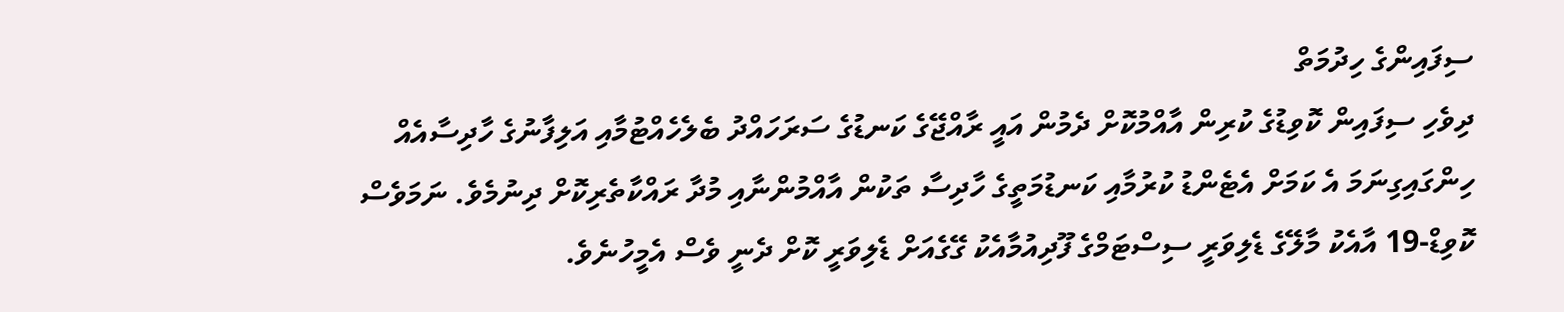ސިފައިންގެ ހިދުމަތް
ދިވެހި ސިފައިން ކޮވިޑުގެ ކުރިން އާއްމުކޮށް ދެމުން އައީ ރާއްޖޭގެ ކަނޑުގެ ސަރަހައްދު ބެލެހެއްޓުމާއި އަލިފާނުގެ ހާދިސާއެއް ހިންގައިގިނަމަ އެ ކަމަށް އެޓެންޑު ކުރުމާއި ކަނޑުމަތީގެ ހާދިސާ ތަކުން އާއްމުންނާއި މުދާ ރައްކާތެރިކޮށް ދިނުމެވެ. ނަމަވެސް ކޮވިޑް-19 އާއެކު މާލޭގެ ޑެލިވަރީ ސިސްޓަމްގެ ފޫދިއުމާއެކު ގޭގެއަށް ޑެލިވަރީ ކޮށް ދެނީ ވެސް އެމީހުނެވެ.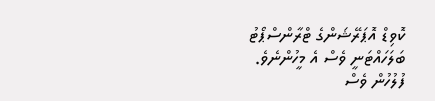ކޮވިޑް އޮޕަރޭޝަންގެ ޓްރާންސްޕޯޓު ބަލަހައްޓަނީ ވެސް އެ މީހުންނެވެ.
ފުލުހުން ވެސް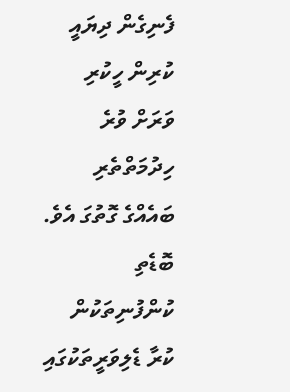ފެނިގެން ދިޔައީ ކުރިން ހީކުރި ވަރަށް ވުރެ ހިދުމަތްތެރި ބައެއްގެ ގޮތުގަ އެވެ. ބޮޑެތި ކުންފުނިތަކުން ކުރާ ޑެލިވަރީތަކުގައި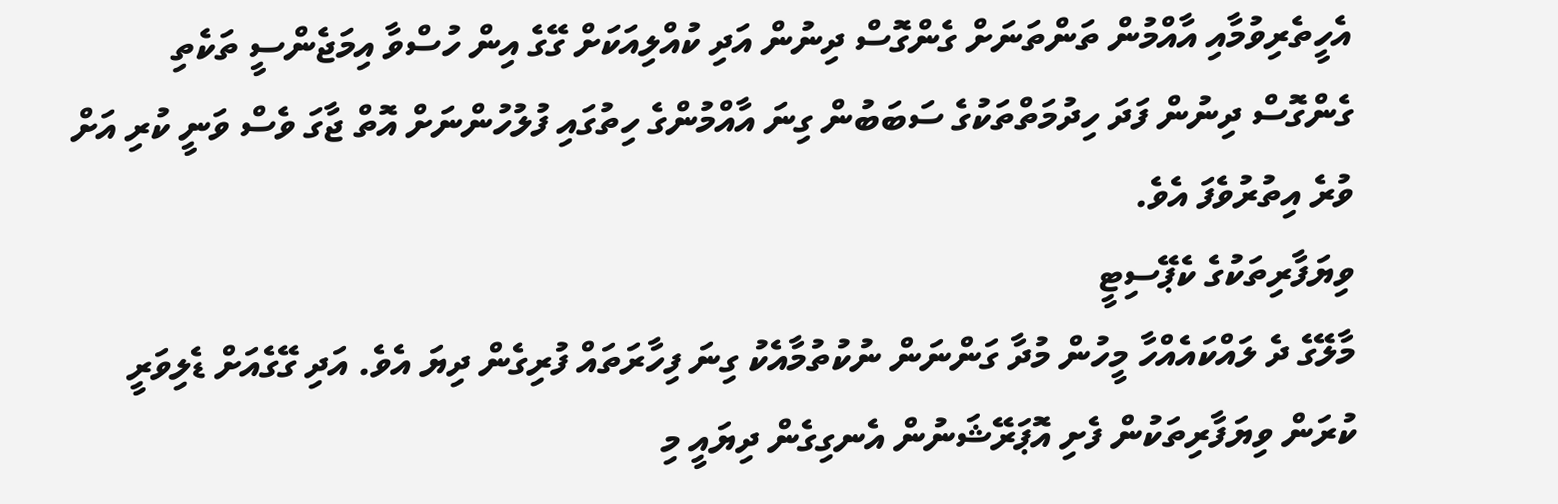އެހީތެރިވުމާއި އާއްމުން ތަންތަނަށް ގެންގޮސް ދިނުން އަދި ކުއްލިއަކަށް ގޭގެ އިން ހުސްވާ އިމަޖެންސީ ތަކެތި ގެންގޮސް ދިނުން ފަދަ ހިދުމަތްތަކުގެ ސަބަބުން ގިނަ އާއްމުންގެ ހިތުގައި ފުލުހުންނަށް އޮތް ޖާގަ ވެސް ވަނީ ކުރި އަށް ވުރެ އިތުރުވެފަ އެވެ.
ވިޔަފާރިތަކުގެ ކެޕޭސިޓީ
މާލޭގެ ދެ ލައްކައެއްހާ މީހުން މުދާ ގަންނަން ނުކުތުމާއެކު ގިނަ ފިހާރަތައް ފުރިގެން ދިޔަ އެވެ. އަދި ގޭގެއަށް ޑެލިވަރީ ކުރަން ވިޔަފާރިތަކުން ފެށި އޮޕަރޭޝަނުން އެނގިގެން ދިޔައީ މި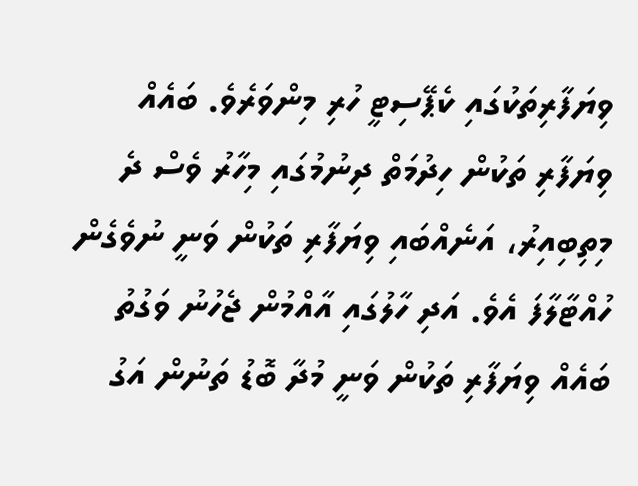ވިޔަފާރިތަކުގައި ކެޕޭސިޓީ ހުރި މިންވަރެވެ. ބައެއް ވިޔަފާރި ތަކުން ހިދުމަތް ދިނުމުގައި މިހާރު ވެސް ދެ މިތިބިއިރު، އަނެއްބައި ވިޔަފާރި ތަކުން ވަނީ ނުވެގެން ހުއްޓާލާފަ އެވެ. އަދި ހާލުގައި އާއްމުން ޖެހުނު ވަގުތު ބައެއް ވިޔަފާރި ތަކުން ވަނީ މުދާ ބޮޑު ތަނުން އަގު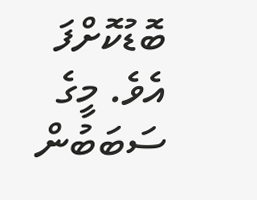ބޮޑުކޮށްފަ އެވެ. މީގެ ސަބަބުން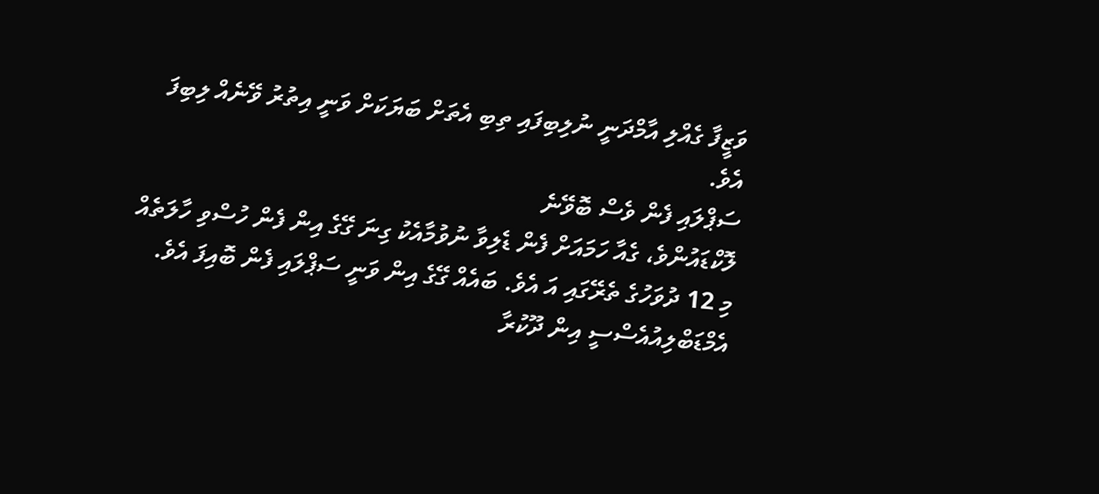ވަޒީފާ ގެއްލި އާމްދަނީ ނުލިބިފައި ތިބި އެތަށް ބަޔަކަށް ވަނީ އިތުރު ވޭނެއް ލިބިފަ އެވެ.
ސަޕްލައި ފެން ވެސް ބޮވޭނެ
ލޮކްޑައުންވެ، ގެއާ ހަމައަށް ފެން ޑެލިވާ ނުވުމާއެކު ގިނަ ގޭގެ އިން ފެން ހުސްވި ހާލަތެއް މި 12 ދުވަހުގެ ތެރޭގައި އަ އެވެ. ބައެއް ގޭގެ އިން ވަނީ ސަޕްލައި ފެން ބޮއިފަ އެވެ. އެމްޑަބްލިއުއެސްސީ އިން ދޫކުރާ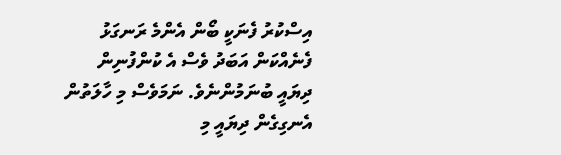އިސްކުރު ފެނަކީ ބޯން އެންމެ ރަނގަޅު ފެނެއްކަން އަބަދު ވެސް އެ ކުންފުނިން ދިޔައީ ބުނަމުންނެވެ. ނަމަވެސް މި ހާލަތުން އެނގިގެން ދިޔައީ މި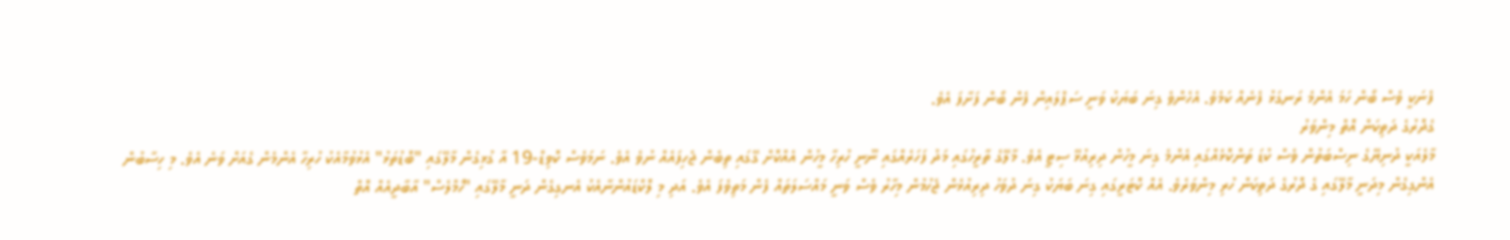ފެނަކީ ވެސް ބޯން ހަމަ އެންމެ ރަނގަޅު ފެނެއް ކަމެވެ. އެހެންވެ ގިނަ ބަޔަކު ވަނީ ސަޕްލައިން ފެން ބޯން ފަށާފަ އެވެ.
ގެދޮރުގެ ދަތިކަން އޮތް މިންވަރު
މާލެއަކީ ދުނިޔޭގެ ނިސްބަތުން ވެސް ކުޑަ ތަންކޮޅެއްގައި އެންމެ ގިނަ މީހުން ދިރިއުޅޭ ސިޓީ އެވެ. މާލޭގެ ތާރީހުގައި މަދު ފަހަރެއްގައި ނޫނީ ހުރިހާ މީހުން އެއްކޮށް ގޭގައި ތިބެން ޖެހިފައެއް ނުވެ އެވެ. ނަމަވެސް ކޮވިޑް-19 އާ ގުޅިގެން މާލޭގައި "ބޮޑުތަޅު" އެޅުވުމާއެކު ހުރިހާ އެންމެން ގެއަށް ވަނެ އެވެ. މި ހިސާބުން އެންގިގެން މިދަނީ މާލޭގައި ގެ ދޮރުގެ ދަތިކަން ހުރި މިންވަރެވެ. އެއް ކޮޓަރީގައި ގިނަ ބަޔަކު ގިނަ ދުވަހު ދިރިއުޅެން ޖެހުމުން މިހާރު ވެސް ވަނީ މައްސަލަތައް ފެން މަތިވެފަ އެވެ. އަދި މި ލޮކްޑައުންނާއެކު އެނގިގެން ދަނީ މާލޭގައި "ހޯމްލެސް" އާބާދީއެއް އޮތް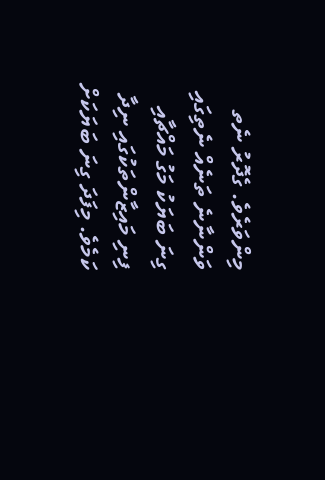މިންވަރެވެ. ގެދޮރު ނެތ ވަންނާނެ ތަނެއް ނެތިގައި ގިނަ ބަޔަކު މަގު މައްޗާއި ފިނި މައިޒާންތަކުގައި ނިދާ ކަމެވެ. މިފަދަ ގިނަ ބަޔަކަށް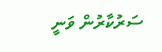ސަރުކާރުން ވަނީ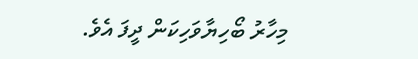މިހާރު ބޯހިޔާވަހިކަން ދީފަ އެވެ.